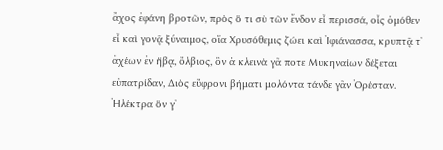ἄχος ἐφάνη βροτῶν, πρὸς ὅ τι σὺ τῶν ἔνδον εἶ περισσά, οἷς ὁμόθεν εἶ καὶ γονᾷ ξύναιμος, οἵα Χρυσόθεμις ζώει καὶ Ἰφιάνασσα, κρυπτᾷ τʼ ἀχέων ἐν ἥβᾳ, ὄλβιος, ὃν ἁ κλεινὰ γᾶ ποτε Μυκηναίων δέξεται εὐπατρίδαν, Διὸς εὔφρονι βήματι μολόντα τάνδε γᾶν Ὀρέσταν. Ἠλέκτρα ὅν γʼ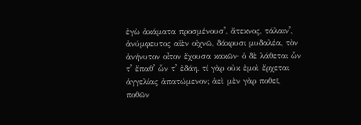ἐγὼ ἀκάματα προσμένουσʼ, ἄτεκνος, τάλαινʼ, ἀνύμφευτος αἰὲν οἰχνῶ, δάκρυσι μυδαλέα, τὸν ἀνήνυτον οἶτον ἔχουσα κακῶν· ὁ δὲ λάθεται ὧν τʼ ἔπαθʼ ὧν τʼ ἐδάη. τί γὰρ οὐκ ἐμοὶ ἔρχεται ἀγγελίας ἀπατώμενον; ἀεὶ μὲν γὰρ ποθεῖ, ποθῶν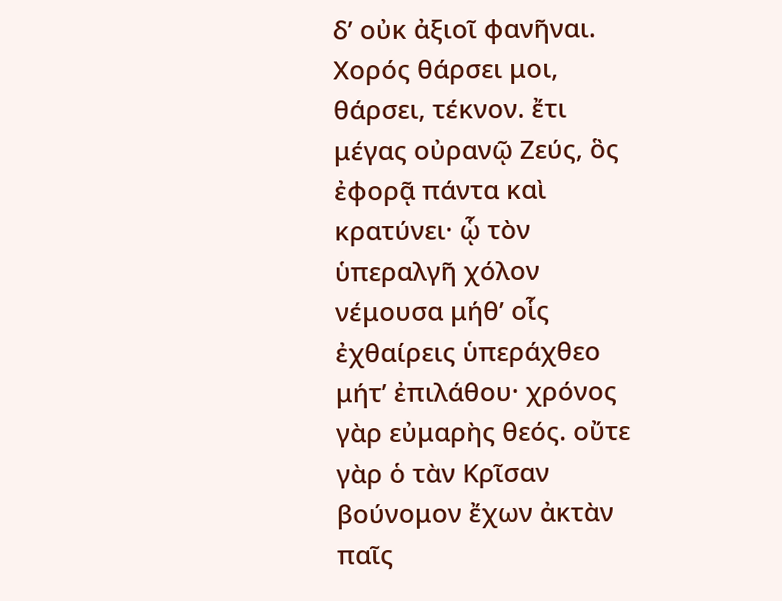δʼ οὐκ ἀξιοῖ φανῆναι. Χορός θάρσει μοι, θάρσει, τέκνον. ἔτι μέγας οὐρανῷ Ζεύς, ὃς ἐφορᾷ πάντα καὶ κρατύνει· ᾧ τὸν ὑπεραλγῆ χόλον νέμουσα μήθʼ οἷς ἐχθαίρεις ὑπεράχθεο μήτʼ ἐπιλάθου· χρόνος γὰρ εὐμαρὴς θεός. οὔτε γὰρ ὁ τὰν Κρῖσαν βούνομον ἔχων ἀκτὰν παῖς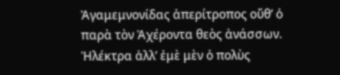Ἀγαμεμνονίδας ἀπερίτροπος οὔθʼ ὁ παρὰ τὸν Ἀχέροντα θεὸς ἀνάσσων. Ἠλέκτρα ἀλλʼ ἐμὲ μὲν ὁ πολὺς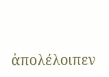ἀπολέλοιπεν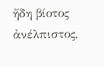ἤδη βίοτος ἀνέλπιστος,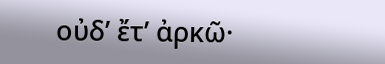οὐδʼ ἔτʼ ἀρκῶ·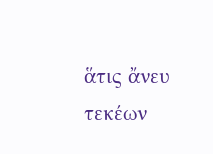ἅτις ἄνευ τεκέων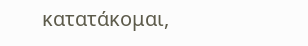κατατάκομαι,